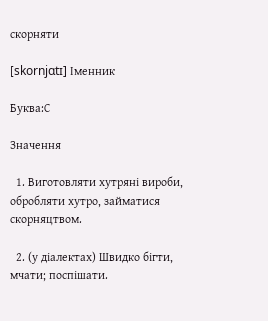скорняти

[skornjɑtɪ] Іменник

Буква:С

Значення

  1. Виготовляти хутряні вироби, обробляти хутро, займатися скорняцтвом.

  2. (у діалектах) Швидко бігти, мчати; поспішати.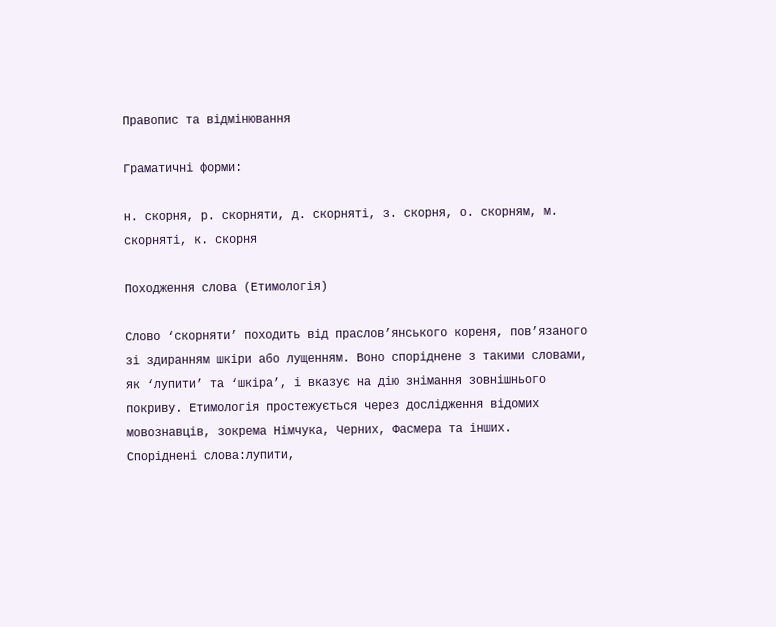Правопис та відмінювання

Граматичні форми:

н. скорня, р. скорняти, д. скорняті, з. скорня, о. скорням, м. скорняті, к. скорня

Походження слова (Етимологія)

Слово ‘скорняти’ походить від праслов’янського кореня, пов’язаного зі здиранням шкіри або лущенням. Воно споріднене з такими словами, як ‘лупити’ та ‘шкіра’, і вказує на дію знімання зовнішнього покриву. Етимологія простежується через дослідження відомих мовознавців, зокрема Німчука, Черних, Фасмера та інших.
Споріднені слова:лупити,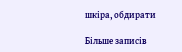шкіра, обдирати

Більше записів